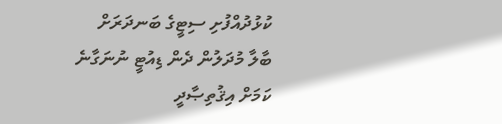ކުޅުދުއްފުށި ސިޓީގެ ބަނދަރަށް ބާލާ މުދަލުން ދެން ޑިއުޓީ ނުނަގާނެ ކަމަށް އިޤުތިޞާދީ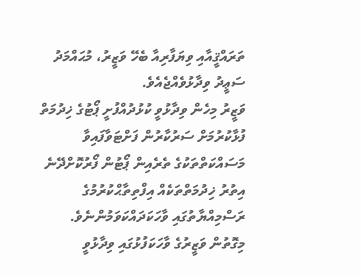ތަރައްޤީއާއި ވިޔަފާރިއާ ބެހޭ ވަޒީރު، މުޙައްމަދު ސަޢީދު ވިދާޅުވެއްޖެއެވެ.
ވަޒީރު މިހެން ވިދާޅުވީ ކުޅުދުއްފުށީ ޕޯޓުގެ ޚިދުމަތް ފުޅާކުރުމަށް ސަރުކާރުން ފަށްޓަވާފައިވާ މަސައްކަތްތަކުގެ ތެރެއިން ޕޯޓުން ފޯރުކޮށްދޭނެ އިތުރު ޚިދުމަތްތަކެއް އިފްތިތާޙްކުރުމުގެ ރަސްމިއްޔާތުގައި ވާހަކަދައްކަވަމުންނެވެ.
މިގޮތުން ވަޒީރުގެ ވާހަކަފުޅުގައި ވިދާޅުވީ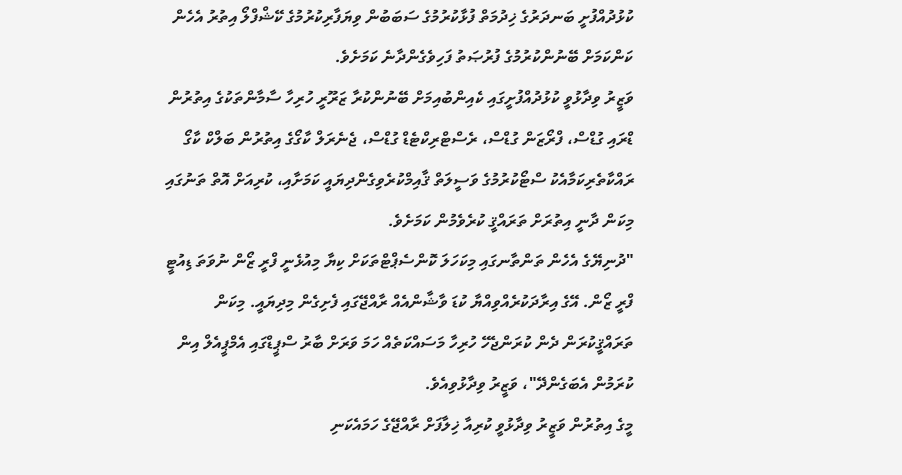ކުޅުދުއްފުށީ ބަނދަރުގެ ޚިދުމަތް ފުޅާކުރުމުގެ ސަބަބުން ވިޔަފާރިކުރުމުގެ ކޭޝްފްލޯ އިތުރު އެހެން ކަންކަމަށް ބޭނުންކުރުމުގެ ފުރުޞަތު ފަހިވެގެންދާނެ ކަމަށެވެ.
ވަޒީރު ވިދާޅުވީ ކުޅުދުއްފުށީގައި ކެއިންބުއިމަށް ބޭނުންކުރާ ޒަރޫރީ ހުރިހާ ސާމާންތަކުގެ އިތުރުން ޑްރައި ގުޑްސް، ފްރޯޒަން ގުޑްސް، ރެސްޓްރިކްޓެޑް ގުޑްސް، ޖެނެރަލް ކާގޯގެ އިތުރުން ބަލްކް ކާގޯ ރައްކާތެރިކަމާއެކު ސްޓޯކުރުމުގެ ވަސީލަތް ޤާއިމްކުރެވިގެންދިޔައީ ކަމަށާއި، ކުރިއަށް އޮތް ތަނުގައި މިކަން ދާނީ އިތުރަށް ތަރައްޤީ ކުރެވެމުން ކަމަށެވެ.
"ދުނިޔޭގެ އެހެން ތަންތާނގައި މިކަހަލަ ކޮންސެޕްޓްތަކަށް ކިޔާ މިއުޅެނީ ފްރީ ޒޯން ނުވަތަ ޑިއުޓީ ފްރީ ޒޯން. އޭގެ އިރާދަކުރެއްވިއްޔާ ކުޑަ ވާޝާންއެއް ރާއްޖޭގައި ފެށިގެން މިދިޔައީ. މިކަން ތަރައްޤީކުރަން ދެން ކުރަންޖެހޭ ހުރިހާ މަސައްކަތެއް ހަމަ ވަރަށް ބާރު ސްޕީޑްގައި އެމްޕީއެލް އިން ކުރަމުން އެބަގެންދޭ"، ވަޒީރު ވިދާޅުވިއެވެ.
މީގެ އިތުރުން ވަޒީރު ވިދާޅުވީ ކުރިއާ ޚިލާފަށް ރާއްޖޭގެ ހަމައެކަނި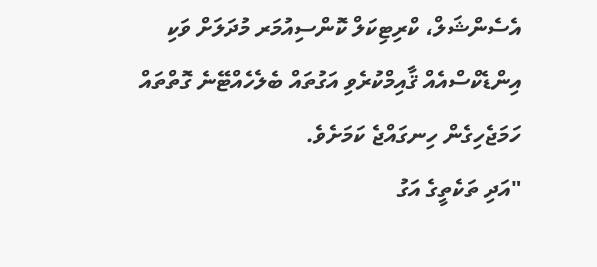އެސެންޝަލް، ކްރިޓިކަލް ކޮންސިއުމަރ މުދަލަށް ވަކި އިންޑެކްސްއެއް ޤާއިމްކުރެވި އަގުތައް ބެލެހެއްޓޭނެ ގޮތްތައް ހަމަޖެހިގެން ހިނގައްޖެ ކަމަށެވެ.
"އަދި ތަކެތީގެ އަގު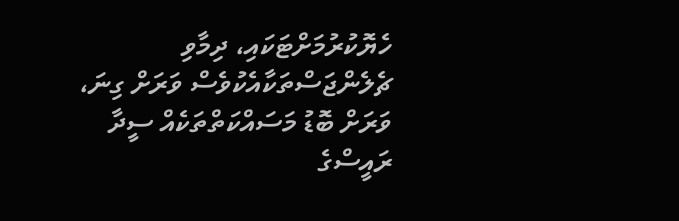ހެޔޮކުރުމަށްޓަކައި، ދިމާވި ޗެލެންޖަސްތަކާއެކުވެސް ވަރަށް ގިނަ، ވަރަށް ބޮޑު މަސައްކަތްތަކެއް ސީދާ ރައީސްގެ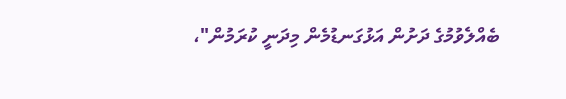ބެއްލެވުމުގެ ދަށުން އަޅުގަނޑުމެން މިދަނީ ކުރަމުން"،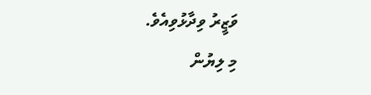ވަޒީރު ވިދާޅުވިއެވެ.
މި ލިޔުން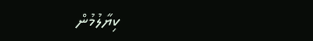ކިޔާލުމުން